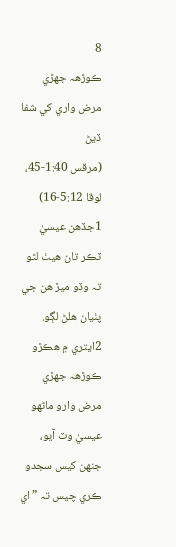8
ڪوڙهہ جهڙي مرض واري کي شفا ڏيڻ
(مرقس 1:40-45، لوقا 5:12-16)
1جڏهن عيسيٰ ٽڪر تان هيٺ لٿو تہ وڏو ميڙ هن جي پٺيان هلڻ لڳو. 2ايتري ۾ هڪڙو ڪوڙهہ جهڙي مرض وارو ماڻهو عيسيٰ وٽ آيو، جنهن کيس سجدو ڪري چيس تہ ”اي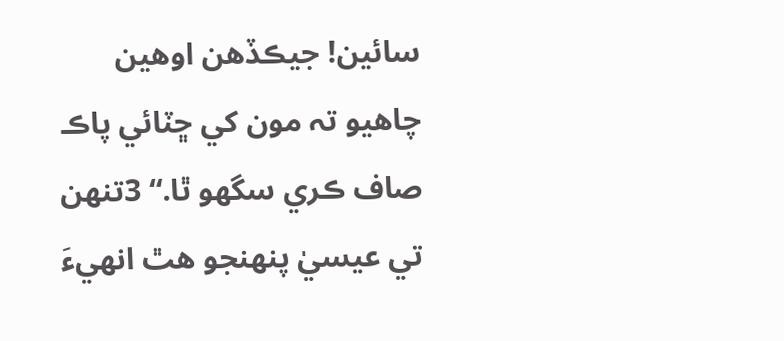سائين! جيڪڏهن اوهين چاهيو تہ مون کي ڇٽائي پاڪ صاف ڪري سگھو ٿا.“ 3تنهن تي عيسيٰ پنهنجو هٿ انهيءَ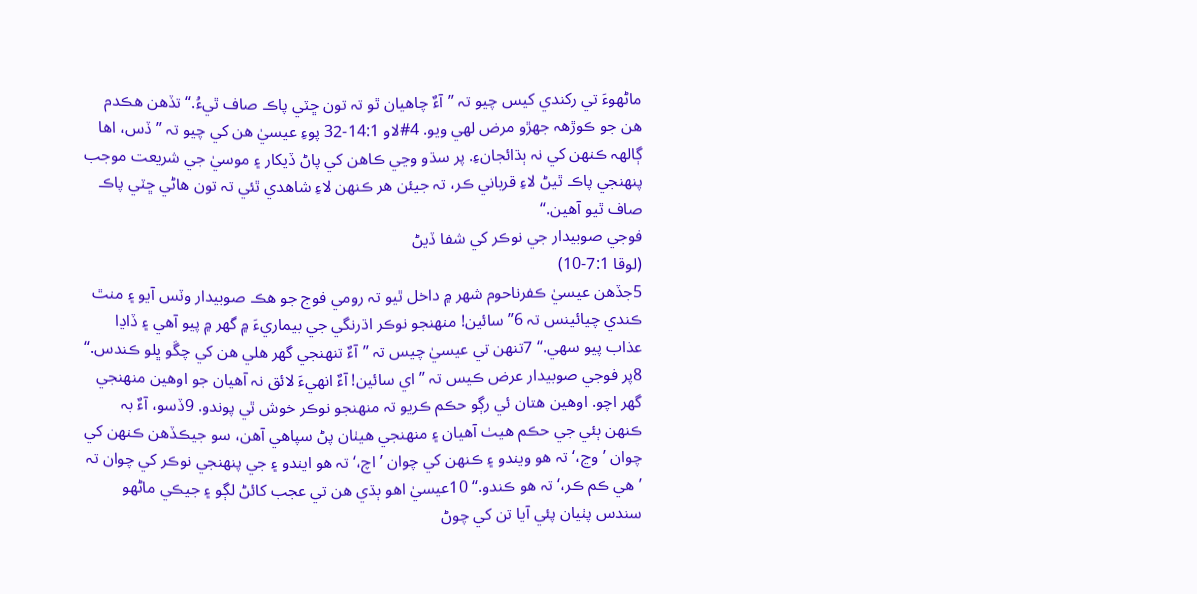ماڻهوءَ تي رکندي کيس چيو تہ ”آءٌ چاهيان ٿو تہ تون ڇٽي پاڪ صاف ٿيءُ.“ تڏهن هڪدم هن جو ڪوڙهہ جهڙو مرض لهي ويو. 4#لاو 14:1-32 پوءِ عيسيٰ هن کي چيو تہ ”ڏس، اها ڳالهہ ڪنهن کي نہ ٻڌائجانءِ. پر سڌو وڃي ڪاهن کي پاڻ ڏيکار ۽ موسيٰ جي شريعت موجب پنهنجي پاڪ ٿيڻ لاءِ قرباني ڪر، تہ جيئن هر ڪنهن لاءِ شاهدي ٿئي تہ تون هاڻي ڇٽي پاڪ صاف ٿيو آهين.“
فوجي صوبيدار جي نوڪر کي شفا ڏيڻ
(لوقا 7:1-10)
5جڏهن عيسيٰ ڪفرناحوم شهر ۾ داخل ٿيو تہ رومي فوج جو هڪ صوبيدار وٽس آيو ۽ منٿ ڪندي چيائينس تہ 6”سائين! منهنجو نوڪر اڌرنگي جي بيماريءَ ۾ گھر ۾ پيو آهي ۽ ڏاڍا عذاب پيو سهي.“ 7تنهن تي عيسيٰ چيس تہ ”آءٌ تنهنجي گھر هلي هن کي چڱو ڀلو ڪندس.“ 8پر فوجي صوبيدار عرض ڪيس تہ ”اي سائين! آءٌ انهيءَ لائق نہ آهيان جو اوهين منهنجي گھر اچو. اوهين هتان ئي رڳو حڪم ڪريو تہ منهنجو نوڪر خوش ٿي پوندو. 9ڏسو، آءٌ بہ ڪنهن ٻئي جي حڪم هيٺ آهيان ۽ منهنجي هيٺان پڻ سپاهي آهن، سو جيڪڏهن ڪنهن کي چوان ’وڃ،‘ تہ هو ويندو ۽ ڪنهن کي چوان ’اچ،‘ تہ هو ايندو ۽ جي پنهنجي نوڪر کي چوان تہ ’هي ڪم ڪر،‘ تہ هو ڪندو.“ 10عيسيٰ اهو ٻڌي هن تي عجب کائڻ لڳو ۽ جيڪي ماڻهو سندس پٺيان پئي آيا تن کي چوڻ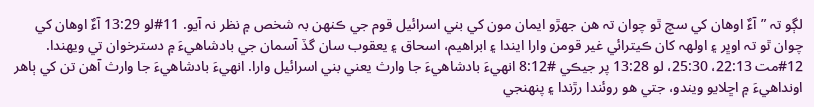لڳو تہ ”آءٌ اوهان کي سچ ٿو چوان تہ هن جهڙو ايمان مون کي بني اسرائيل قوم جي ڪنهن بہ شخص ۾ نظر نہ آيو. 11#لو 13:29 آءٌ اوهان کي چوان ٿو تہ اوڀر ۽ اولهہ کان ڪيترائي غير قومن وارا ايندا ۽ ابراهيم، اسحاق ۽ يعقوب سان گڏ آسمان جي بادشاهيءَ ۾ دسترخوان تي ويهندا. 12#مت 22:13، 25:30، لو 13:28 پر جيڪي #8:12 انهيءَ بادشاهيءَ جا وارث يعني بني اسرائيل وارا. انهيءَ بادشاهيءَ جا وارث آهن تن کي ٻاهر اونداهيءَ ۾ اڇلايو ويندو، جتي هو روئندا رڙندا ۽ پنهنجي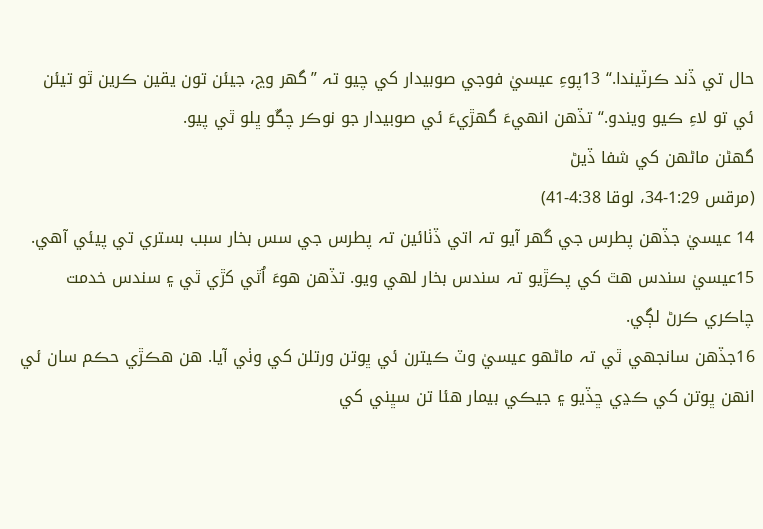حال تي ڏند ڪرٽيندا.“ 13پوءِ عيسيٰ فوجي صوبيدار کي چيو تہ ”گھر وڃ، جيئن تون يقين ڪرين ٿو تيئن ئي تو لاءِ ڪيو ويندو.“ تڏهن انهيءَ گھڙيءَ ئي صوبيدار جو نوڪر چڱو ڀلو ٿي پيو.
گھڻن ماڻهن کي شفا ڏيڻ
(مرقس 1:29-34، لوقا 4:38-41)
14 عيسيٰ جڏهن پطرس جي گھر آيو تہ اتي ڏٺائين تہ پطرس جي سس بخار سبب بستري تي پيئي آهي. 15عيسيٰ سندس هٿ کي پڪڙيو تہ سندس بخار لهي ويو. تڏهن هوءَ اُٿي کڙي ٿي ۽ سندس خدمت چاڪري ڪرڻ لڳي.
16جڏهن سانجھي ٿي تہ ماڻهو عيسيٰ وٽ ڪيترن ئي ڀوتن ورتلن کي وٺي آيا. هن هڪڙي حڪم سان ئي انهن ڀوتن کي ڪڍي ڇڏيو ۽ جيڪي بيمار هئا تن سڀني کي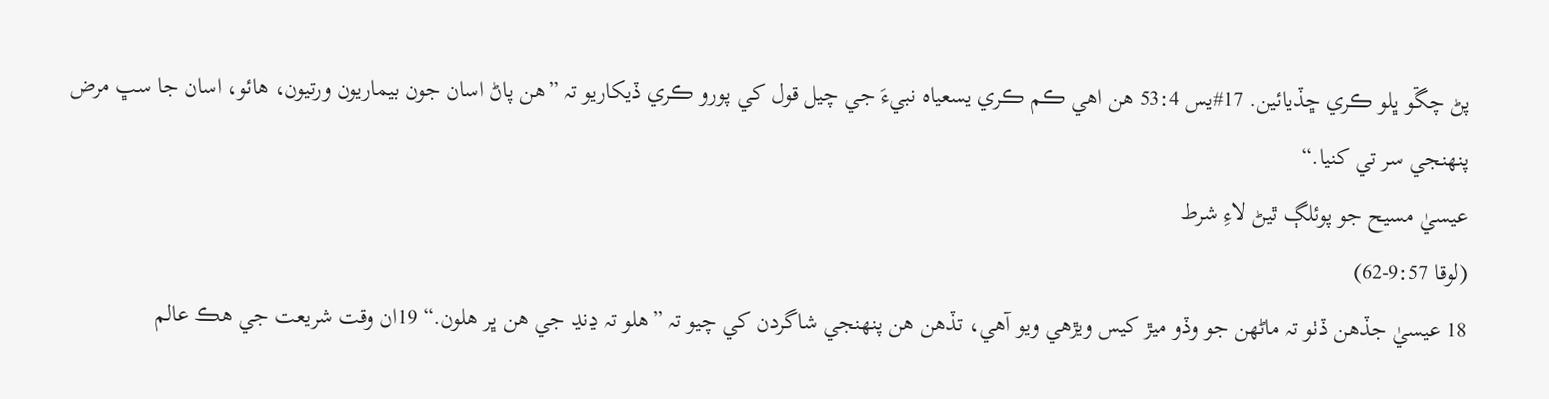پڻ چڱو ڀلو ڪري ڇڏيائين. 17#يس 53:4 هن اهي ڪم ڪري يسعياہ نبيءَ جي چيل قول کي پورو ڪري ڏيکاريو تہ ”هن پاڻ اسان جون بيماريون ورتيون، هائو، اسان جا سڀ مرض پنهنجي سر تي کنيا.“
عيسيٰ مسيح جو پوئلڳ ٿيڻ لاءِ شرط
(لوقا 9:57-62)
18 عيسيٰ جڏهن ڏٺو تہ ماڻهن جو وڏو ميڙ کيس ويڙهي ويو آهي، تڏهن هن پنهنجي شاگردن کي چيو تہ ”هلو تہ ڍنڍ جي هن ڀر هلون.“ 19ان وقت شريعت جي هڪ عالم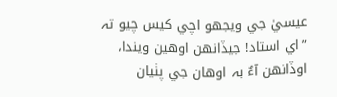عيسيٰ جي ويجھو اچي کيس چيو تہ ”اي استاد! جيڏانهن اوهين ويندا، اوڏانهن آءٌ بہ اوهان جي پٺيان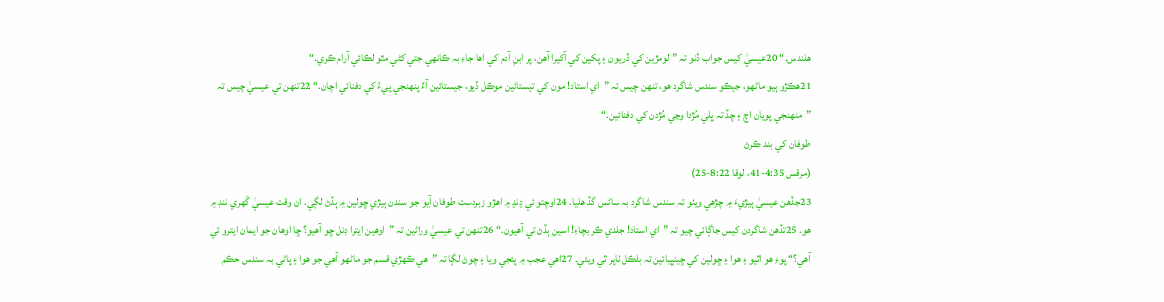هلندس.“ 20عيسيٰ کيس جواب ڏنو تہ ”لومڙين کي ڏريون ۽ پکين کي آکيرا آهن، پر ابنِ آدم کي اها جاءِ بہ ڪانهي جتي کڻي مٿو لڪائي آرام ڪري.“
21هڪڙو ٻيو ماڻهو، جيڪو سندس شاگرد هو، تنهن چيس تہ ”اي استاد! مون کي تيستائين موڪل ڏيو، جيستائين آءٌ پنهنجي پيءُ کي دفنائي اچان.“ 22تنهن تي عيسيٰ چيس تہ ”منهنجي پويان اچ ۽ ڇڏ تہ ڀلي مُڙدا وڃي مُڙدن کي دفنائين.“
طوفان کي بند ڪرڻ
(مرقس 4:35-41، لوقا 8:22-25)
23جڏهن عيسيٰ ٻيڙيءَ ۾ چڙهي ويٺو تہ سندس شاگرد بہ ساڻس گڏ هليا. 24اوچتو ئي ڍنڍ ۾ اهڙو زبردست طوفان آيو جو سندن ٻيڙي ڇولين ۾ ٻڏڻ لڳي. ان وقت عيسيٰ گَهري ننڊ ۾ هو. 25تڏهن شاگردن کيس جاڳائي چيو تہ ”اي استاد! جلدي ڪر بچاءِ! اسين ٻڏڻ تي آهيون.“ 26تنهن تي عيسيٰ وراڻين تہ ”اوهين ايترا ڊنل ڇو آهيو؟ ڇا اوهان جو ايمان ايترو ئي آهي؟“ پوءِ هو اٿيو ۽ هوا ۽ ڇولين کي ڇينڀيائين تہ بلڪل ٺاپر ٿي ويئي. 27اهي عجب ۾ پئجي ويا ۽ چوڻ لڳا تہ ”هي ڪهڙي قسم جو ماڻهو آهي جو هوا ۽ پاڻي بہ سندس حڪم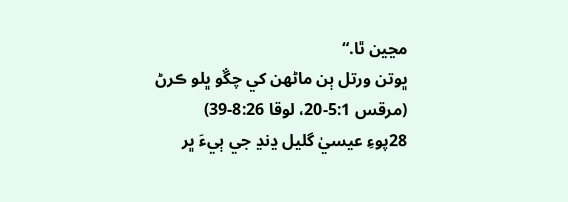مڃين ٿا.“
ڀوتن ورتل ٻن ماڻهن کي چڱو ڀلو ڪرڻ
(مرقس 5:1-20، لوقا 8:26-39)
28پوءِ عيسيٰ گليل ڍنڍ جي ٻيءَ ڀر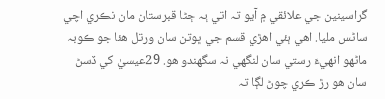گراسينين جي علائقي ۾ آيو تہ اتي ٻہ ڄڻا قبرستان مان نڪري اچي ساڻس مليا. اهي ٻئي اهڙي قسم جي ڀوتن سان ورتل هئا جو ڪوبہ ماڻهو انهيءَ رستي سان لنگھي نہ سگھندو هو. 29عيسيٰ کي ڏسڻ سان هو رڙ ڪري چوڻ لڳا تہ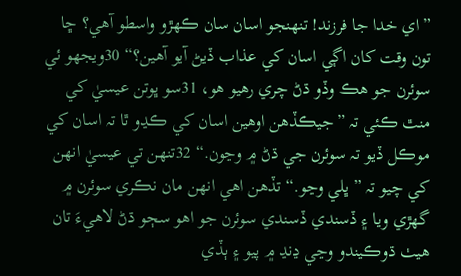”اي خدا جا فرزند! تنهنجو اسان سان ڪهڙو واسطو آهي؟ ڇا تون وقت کان اڳي اسان کي عذاب ڏيڻ آيو آهين؟“ 30ويجھو ئي سوئرن جو هڪ وڏو ڌڻ چري رهيو هو، 31سو ڀوتن عيسيٰ کي منٿ ڪئي تہ ”جيڪڏهن اوهين اسان کي ڪڍو ٿا تہ اسان کي موڪل ڏيو تہ سوئرن جي ڌڻ ۾ وڃون.“ 32تنهن تي عيسيٰ انهن کي چيو تہ ”ڀلي وڃو.“ تڏهن اهي انهن مان نڪري سوئرن ۾ گھڙي ويا ۽ ڏسندي ڏسندي سوئرن جو اهو سڄو ڌڻ لاهيءَ تان هيٺ ڌوڪيندو وڃي ڍنڍ ۾ پيو ۽ ٻڏي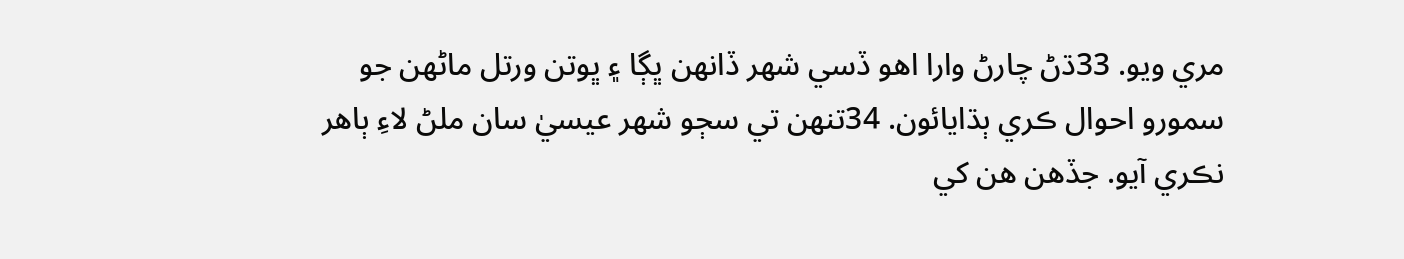مري ويو. 33ڌڻ چارڻ وارا اهو ڏسي شهر ڏانهن ڀڳا ۽ ڀوتن ورتل ماڻهن جو سمورو احوال ڪري ٻڌايائون. 34تنهن تي سڄو شهر عيسيٰ سان ملڻ لاءِ ٻاهر نڪري آيو. جڏهن هن کي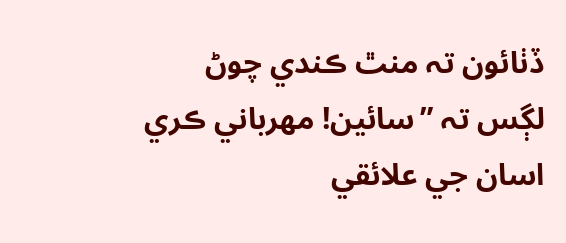ڏٺائون تہ منٿ ڪندي چوڻ لڳس تہ ”سائين! مهرباني ڪري اسان جي علائقي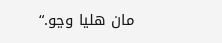مان هليا وڃو.“